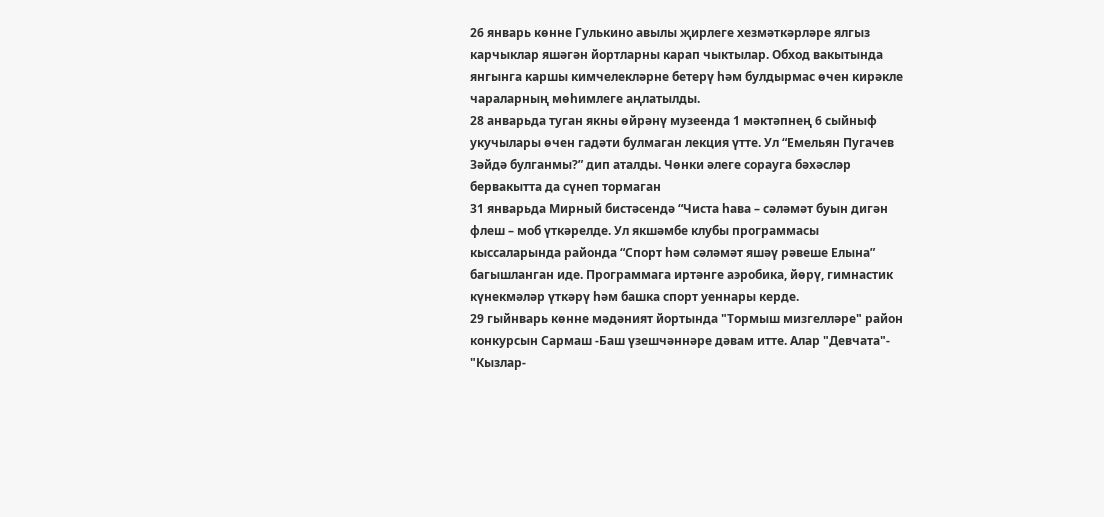26 январь көнне Гулькино авылы җирлеге хезмәткәрләре ялгыз карчыклар яшәгән йортларны карап чыктылар. Обход вакытында янгынга каршы кимчелекләрне бетерү һәм булдырмас өчен кирәкле чараларның мөһимлеге аңлатылды.
28 анварьда туган якны өйрәнү музеенда 1 мәктәпнең 6 сыйныф укучылары өчен гадәти булмаган лекция үтте. Ул “Емельян Пугачев Зәйдә булганмы?” дип аталды. Чөнки әлеге сорауга бәхәсләр бервакытта да сүнеп тормаган
31 январьда Мирный бистәсендә “Чиста һава – сәләмәт буын дигән флеш – моб үткәрелде. Ул якшәмбе клубы программасы кыссаларында районда “Спорт һәм сәләмәт яшәү рәвеше Елына” багышланган иде. Программага иртәнге аэробика, йөрү, гимнастик күнекмәләр үткәрү һәм башка спорт уеннары керде.
29 гыйнварь көнне мәдәният йортында "Тормыш мизгелләре" район конкурсын Сармаш -Баш үзешчәннәре дәвам итте. Алар "Девчата"- "Кызлар-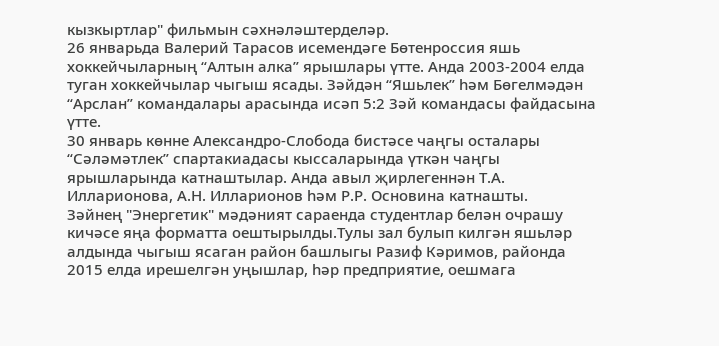кызкыртлар" фильмын сәхнәләштерделәр.
26 январьда Валерий Тарасов исемендәге Бөтенроссия яшь хоккейчыларның “Алтын алка” ярышлары үтте. Анда 2003-2004 елда туган хоккейчылар чыгыш ясады. Зәйдән “Яшьлек” һәм Бөгелмәдән “Арслан” командалары арасында исәп 5:2 Зәй командасы файдасына үтте.
30 январь көнне Александро-Слобода бистәсе чаңгы осталары “Сәләмәтлек” спартакиадасы кыссаларында үткән чаңгы ярышларында катнаштылар. Анда авыл җирлегеннән Т.А. Илларионова, А.Н. Илларионов һәм Р.Р. Основина катнашты.
Зәйнең "Энергетик" мәдәният сараенда студентлар белән очрашу кичәсе яңа форматта оештырылды.Тулы зал булып килгән яшьләр алдында чыгыш ясаган район башлыгы Разиф Кәримов, районда 2015 елда ирешелгән уңышлар, һәр предприятие, оешмага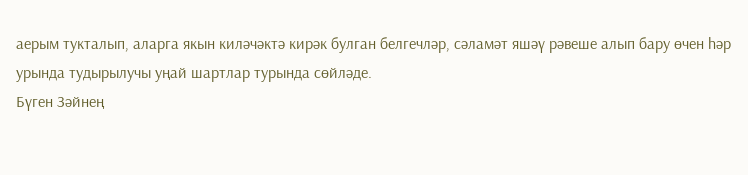аерым тукталып, аларга якын киләчәктә кирәк булган белгечләр, сәламәт яшәү рәвеше алып бару өчен һәр урында тудырылучы уңай шартлар турында сөйләде.
Бүген Зәйнең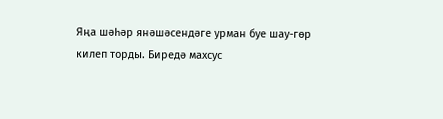Яңа шәһәр янәшәсендәге урман буе шау-гөр килеп торды. Биредә махсус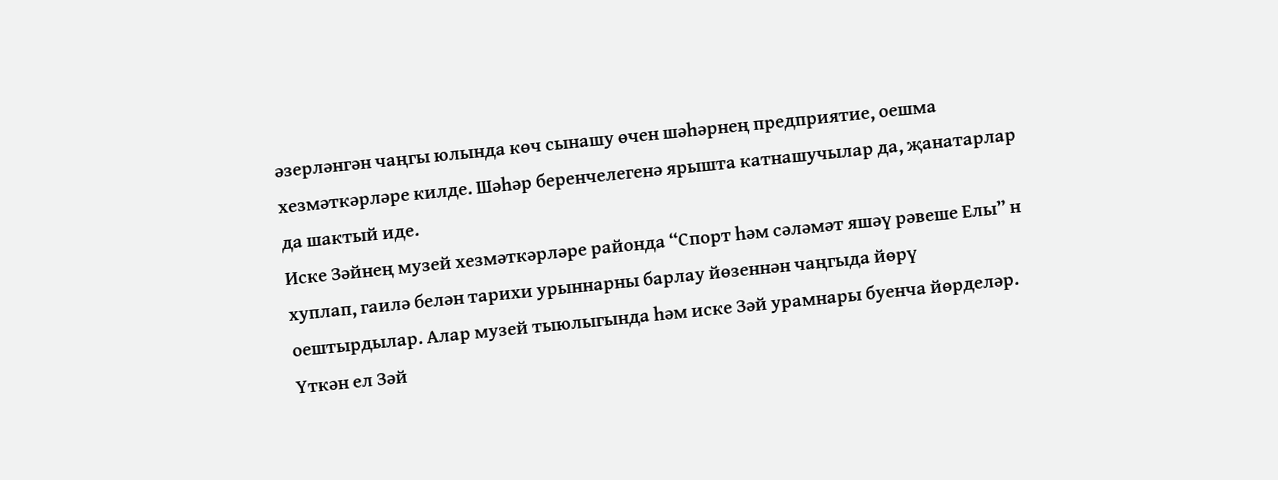әзерләнгән чаңгы юлында көч сынашу өчен шәһәрнең предприятие, оешма хезмәткәрләре килде. Шәһәр беренчелегенә ярышта катнашучылар да, җанатарлар да шактый иде.
Иске Зәйнең музей хезмәткәрләре районда “Спорт һәм сәләмәт яшәү рәвеше Елы” н хуплап, гаилә белән тарихи урыннарны барлау йөзеннән чаңгыда йөрү оештырдылар. Алар музей тыюлыгында һәм иске Зәй урамнары буенча йөрделәр.
Үткән ел Зәй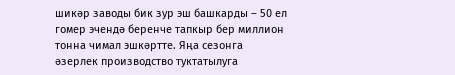шикәр заводы бик зур эш башкарды – 50 ел гомер эчендә беренче тапкыр бер миллион тонна чимал эшкәртте. Яңа сезонга әзерлек производство туктатылуга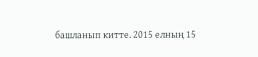башланып китте. 2015 елның 15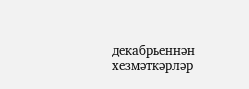декабрьеннән хезмәткәрләр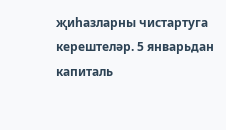җиһазларны чистартуга керештеләр. 5 январьдан капиталь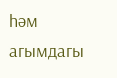һәм агымдагы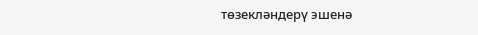төзекләндерү эшенә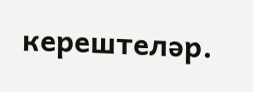керештеләр.